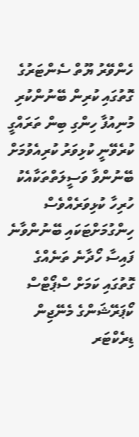ހެންވޭރު ޔޫތް ސެންޓަރުގެ ގޮތުގައި ކުރިން ބޭނުންކުރި މުނިއުފާ ހިންގި ބިން ތަރައްގީ ކުރެވޭނީ ކުޅިވަރު ކުރިއެވުމަށް ބޭނުންވާ ވަސީލަތްތަކާއެކު ހުރިހާ ކުޅިވަރެއްވެސް ހިންގުމަށްޓަކައި ބޭނުންވާނެ ފައިސާ ހޯދާނެ ތަނެއްގެ ގޮތުގައި ކަމަށް ސްޕޯޓްސް ކޯޕަރޭޝަންގެ މެނޭޖިން ޑިރެކްޓަރ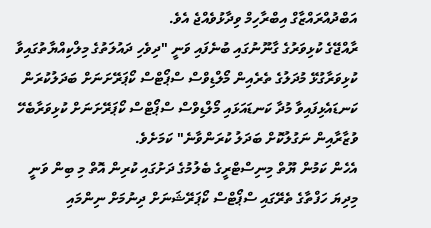އަބްދުއްރައްޒާގް އިބްރާހިމް ވިދާޅުވެއްޖެ އެވެ.
ރާއްޖޭގެ ކުޅިވަރުގެ ގާނޫނުގައި ބުނެފައި ވަނީ "ދިވެހި ދައުލަތުގެ މިލްކިއްޔާތުގައިވާ ކުޅިވަރާގުޅޭ މުދަލުގެ ތެރެއިން މޯލްޑިވްސް ސްޕޯޓްސް ކޯޕަރޭށަނަށް ބަދަލުކުރަން ކަނޑައެޅިފައިވާ މުދާ ކަނޑައަޅައި މޯލްޑިވްސް ސްޕޯޓްސް ކޯޕަރޭށަނަށް ކުޅިވަރާބެހޭ ވުޒާރާއިން ނަގުލުކޮށް ބަދަލު ކުރަންވާނެ" ކަމަށެވެ.
އެހެން ކަމުން ޔޫތް މިނިސްޓްރީގެ ބެލުމުގެ ދަށުގައި ކުރިން އޮތް މި ބިން ވަނީ މިދިޔަ ހަފްތާގެ ތެރޭގައި ސްޕޯޓްސް ކޯޕަރޭޝަނަށް ދިނުމަށް ނިންމައި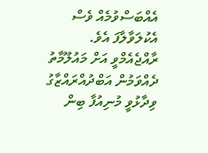އެއްބަސްވުމެއް ވެސް އެކުލަވާލާފަ އެވެ.
ރާއްޖެއެމްވީ އަށް މައުލޫމާތު ދެއްވަމުން އަބްދުއްރައްޒާގު ވިދާޅުވީ މުނިއުފާ ބިން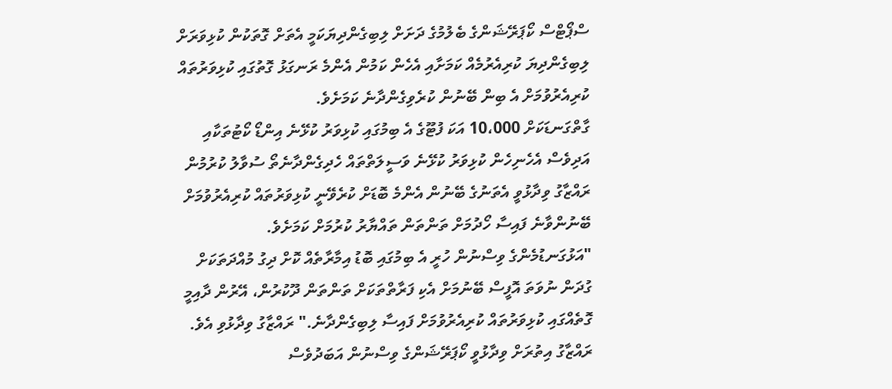ސްޕޯޓްސް ކޯޕަރޭޝަންގެ ބެލުމުގެ ދަށަށް ލިބިގެންދިޔަކަމީ އެތަށް ގޮތަކުން ކުޅިވަރަށް ލިބިގެންދިޔަ ކުރިއެރުމެއް ކަމަށާއި އެހެން ކަމުން އެންމެ ރަނގަޅު ގޮތުގައި ކުޅިވަރުތައް ކުރިއެރުވުމަށް އެ ބިން ބޭނުން ކުރެވިގެންދާނެ ކަމަށެވެ.
ގާތްގަނޑަކަށް 10،000 އަކަ ފުޓޫގެ އެ ބިމުގައި ކުޅިވަރު ކުޅޭނެ އިންޑޯ ކޯޓުތަކާއި އަދިވެސް އެހެނިހެން ކުޅިވަރު ކުޅޭނެ ވަސީލަތްތައް ހެދިގެންދާނެތޯ ސުވާލު ކުރުމުން ރައްޒާގު ވިދާޅުވީ އެތަނުގެ ބޭނުން އެންމެ ބޮޑަށް ކުރެވޭނީ ކުޅިވަރުތައް ކުރިއެރުވުމަށް ބޭނުންވާނެ ފައިސާ ހޯދުމަށް ތަންތަން ތައްޔާރު ކުރުމަށް ކަމަށެވެ.
"އަޅުގަނޑުމެންގެ ވިސްނުން ހުރީ އެ ބިމުގައި ބޮޑު އިމާރާތެއް ކޮށް ދިގު މުއްދަތަކަށް ގުދަން ނުވަތަ އޮފީސް ބޭނުމަށް އެކި ފަރާތްތަކަށް ތަންތަން ދޫކުރުން، އޭރުން ދާއިމީ ގޮތެއްގައި ކުޅިވަރުތައް ކުރިއެރުވުމަށް ފައިސާ ލިބިގެންދާނެ." ރައްޒާގު ވިދާޅުވި އެވެ.
ރައްޒާގު އިތުރަށް ވިދާޅުވީ ކޯޕަރޭޝަންގެ ވިސްނުން އަބަދުވެސް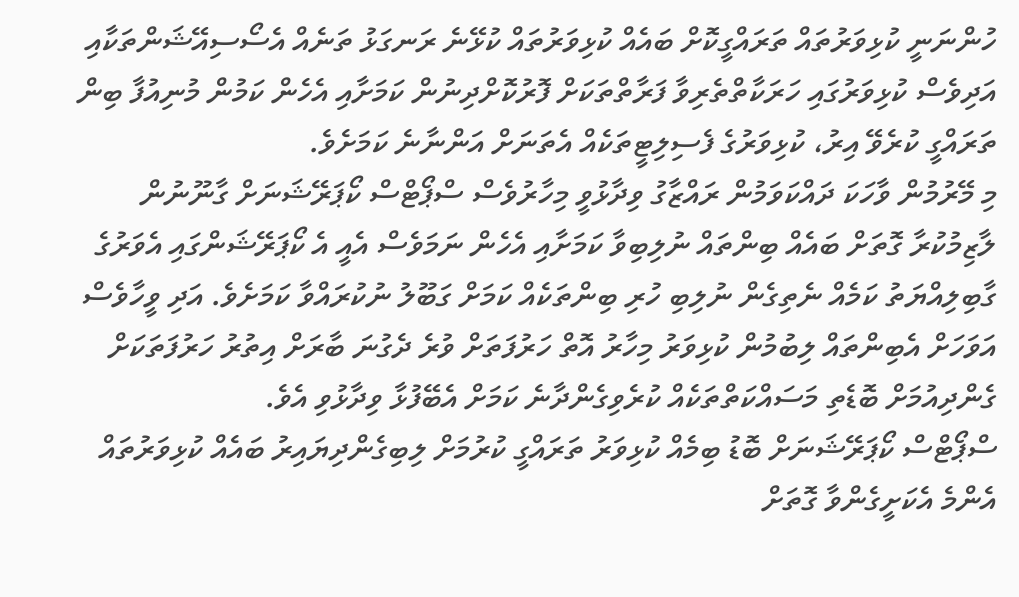ހުންނަނީ ކުޅިވަރުތައް ތަރައްގީކޮށް ބައެއް ކުޅިވަރުތައް ކުޅޭނެ ރަނގަޅު ތަނެއް އެސޯސިއޭޝަންތަކާއި އަދިވެސް ކުޅިވަރުގައި ހަރަކާތްތެރިވާ ފަރާތްތަކަށް ފޮރުކޮށްދިނުން ކަމަށާއި އެހެން ކަމުން މުނިއުފާ ބިން ތަރައްގީ ކުރެވޭ އިރު، ކުޅިވަރުގެ ފެސިލިޓީތަކެއް އެތަނަށް އަންނާނެ ކަމަށެވެ.
މި މޭރުމުން ވާހަކަ ދައްކަވަމުން ރައްޒާގު ވިދާޅުވީ މިހާރުވެސް ސްޕޯޓްސް ކޯޕަރޭޝަނަށް ގާނޫނުން ލާޒިމުކުރާ ގޮތަށް ބައެއް ބިންތައް ނުލިބިވާ ކަމަށާއި އެހެން ނަމަވެސް އެއީ އެ ކޯޕަރޭޝަންގައި އެވަރުގެ ގާބިލިއްޔަތު ކަމެއް ނެތިގެން ނުލިބި ހުރި ބިންތަކެއް ކަމަށް ގަބޫލު ނުކުރައްވާ ކަމަށެވެ. އަދި ވީހާވެސް އަވަހަށް އެބިންތައް ލިބުމުން ކުޅިވަރު މިހާރު އޮތް ހަރުފަތަށް ވުރެ ދެގުނަ ބާރަށް އިތުރު ހަރުފަތަކަށް ގެންދިއުމަށް ބޮޑެތި މަސައްކަތްތަކެއް ކުރެވިގެންދާނެ ކަމަށް އެބޭފުޅާ ވިދާޅުވި އެވެ.
ސްޕޯޓްސް ކޯޕަރޭޝަނަށް ބޮޑު ބިމެއް ކުޅިވަރު ތަރައްގީ ކުރުމަށް ލިބިގެންދިޔައިރު ބައެއް ކުޅިވަރުތައް އެންމެ އެކަށީގެންވާ ގޮތަށް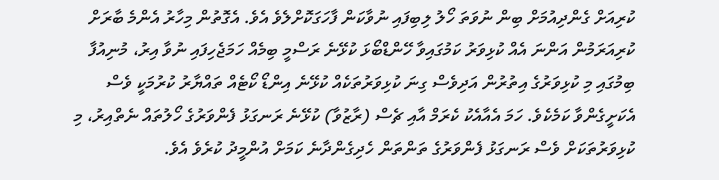ކުރިއަށް ގެންދިއުމަށް ބިން ނުވަތަ ހޯލު ލިބިފައި ނުވާކަން ފާހަގަކޮށްލެވެ އެވެ. އެގޮތުން މިހާރު އެންމެ ބާރަށް ކުރިއަރަމުން އަންނަ އެއް ކުޅިވަރު ކަމުގައިވާ ހޭންޑްބޯޅަ ކުޅޭނެ ރަސްމީ ބިމެއް ހަމަޖެހިފައި ނުވާ އިރު، މުނިއުފާ ބިމުގައި މި ކުޅިވަރުގެ އިތުރުން އަދިވެސް ގިނަ ކުޅިވަރުތަކެއް ކުޅޭނެ އިންޑޯ ކޯޓެއް ތައްޔާރު ކުރުމަކީ ވެސް އެކަށީގެންވާ ކަމެކެވެ. ހަމަ އެއާއެކު ކެރަމް އާއި ޗެސް (ރާޒުވާ) ކުޅޭނެ ރަނގަޅު ފެންވަރުގެ ހޯލުތައް ނެތްއިރު، މި ކުޅިވަރުތަކަށް ވެސް ރަނގަޅު ފެންވަރުގެ ތަންތަން ހެދިގެންދާނެ ކަމަށް އުންމީދު ކުރެވެ އެވެ.